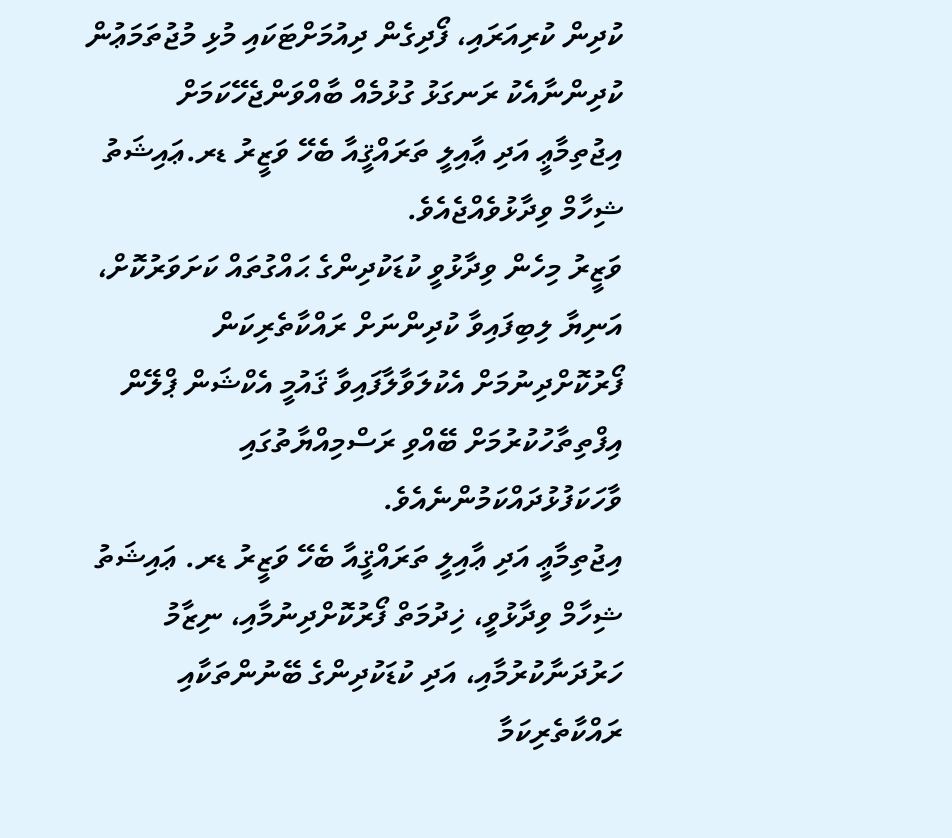ކުދިން ކުރިއަރައި، ފޯދިގެން ދިއުމަށްޓަކައި މުޅި މުޖުތަމަޢުން ކުދިންނާއެކު ރަނގަޅު ގުޅުމެއް ބާއްވަންޖެހޭކަމަށް އިޖުތިމާޢީ އަދި ޢާއިލީ ތަރައްޤީއާ ބެހޭ ވަޒީރު ޑރ.ޢައިޝަތު ޝިހާމް ވިދާޅުވެއްޖެއެވެ.
ވަޒީރު މިހެން ވިދާޅުވީ ކުޑަކުދިންގެ ޙައްގުތައް ކަށަވަރުކޮށް، އަނިޔާ ލިބިފައިވާ ކުދިންނަށް ރައްކާތެރިކަން ފޯރުކޮށްދިނުމަށް އެކުލަވާލާފައިވާ ޤައުމީ އެކްޝަން ޕްލޭން އިފްތިތާހުކުރުމަށް ބޭއްވި ރަސްމިއްޔާތުގައި ވާހަކަފުޅުދައްކަމުންނެއެވެ.
އިޖުތިމާޢީ އަދި ޢާއިލީ ތަރައްޤީއާ ބެހޭ ވަޒީރު ޑރ. ޢައިޝަތު ޝިހާމް ވިދާޅުވީ، ޚިދުމަތް ފޯރުކޮށްދިނުމާއި، ނިޒާމު ހަރުދަނާކުރުމާއި، އަދި ކުޑަކުދިންގެ ބޭނުންތަކާއި ރައްކާތެރިކަމާ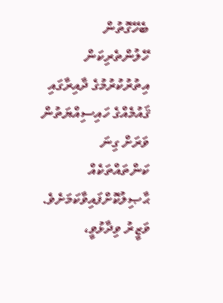ބެހޭގޮތުން ހޭލުންތެރިކަން އިތުރުކުރުމުގެ ދާއިރާގައި ޤައުމެއްގެ ހައިސިއްޔަތުން ވަރަށް ގިނަ ކަންތައްތަކެއް ޙާޞިލުކޮށްފައިވާކަމަށެވެ.
ވަޒީރު ވިދާޅުވީ،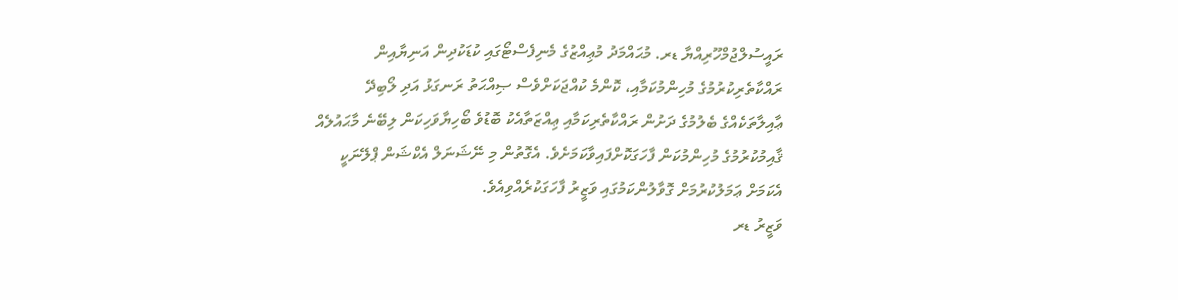ރައީސުލްޖުމްހޫރިއްޔާ ޑރ. މުޙައްމަދު މުޢިއްޒުގެ މެނިފެސްޓޯގައި ކުޑަކުދިން އަނިޔާއިން ރައްކާތެރިކުރުމުގެ މުހިންމުކަމާއި، ކޮންމެ ކުއްޖަކަށްވެސް ޞިއްޙަތު ރަނގަޅު އަދި ލޯބިދޭ ޢާއިލާތަކެއްގެ ބެލުމުގެ ދަށުން ރައްކާތެރިކަމާއި ޢިއްޒަތާއެކު ބޮޑުވެ ބޯހިޔާވަހިކަން ލިބޭނެ މާޙައުލެއް ޤާއިމުކުރުމުގެ މުހިންމުކަން ފާހަގަކޮށްފައިވާކަމަށެވެ. އެގޮތުން މި ނޭޝަނަލް އެކްޝަން ޕްލޭނަކީ އެކަމަށް ޢަމަލުކުރުމަށް ގޮވާލުންކަމުގައި ވަޒީރު ފާހަގަކުރެއްވިއެވެ.
ވަޒީރު ޑރ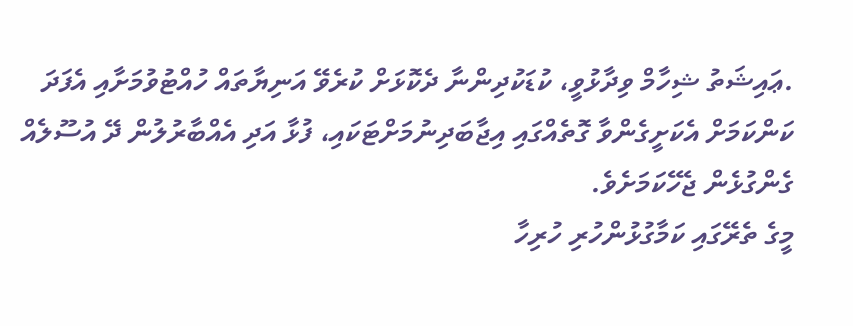.ޢައިޝަތު ޝިހާމް ވިދާޅުވީ، ކުޑަކުދިންނާ ދެކޮޅަށް ކުރެވޭ އަނިޔާތައް ހުއްޓުވުމަށާއި އެފަދަ ކަންކަމަށް އެކަށީގެންވާ ގޮތެއްގައި އިޖާބަދިނުމަށްޓަކައި، ފުޅާ އަދި އެއްބާރުލުން ދޭ އުސޫލެއް ގެންގުޅެން ޖެހޭކަމަށެވެ.
މީގެ ތެރޭގައި ކަމާގުޅުންހުރި ހުރިހާ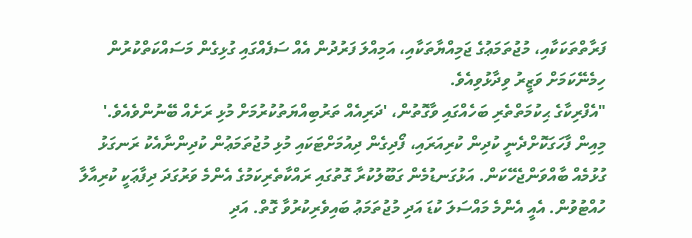ފަރާތްތަކަކާއި، މުޖުތަމަޢުގެ ޖަމިއްޔާތަކާއި، އަމިއްލަ ފަރުދުން އެއް ސަފެއްގައި ގުޅިގެން މަސައްކަތްކުރުން ހިމެނޭކަމަށް ވަޒީރު ވިދާޅުވިއެވެ.
"އެފްރިކާގެ ޙިކުމަތްތެރި ބަހެއްގައި ވާގޮތުން، 'ދަރިއެއް ތަރުބިއްޔަތުކުރުމަށް މުޅި ރަށެއް ބޭނުންވެއެވެ.' މިއިން ފާހަގަކޮށްދެނީ ކުދިން ކުރިއަރައި، ފޯދިގެން ދިއުމަށްޓަކައި މުޅި މުޖުތަމަޢުން ކުދިންނާއެކު ރަނގަޅު ގުޅުމެއް ބާއްވަންޖެހޭކަން. އަޅުގަނޑުމެން ގަބޫލުކުރާ ގޮތުގައި ރައްކާތެރިކަމުގެ އެންމެ ވަރުގަދަ ދިފާޢަކީ ކުރިއާލާ ހުއްޓުވުން. އެއީ އެންމެ މައްސަލަ ކުޑަ އަދި މުޖުތަމަޢު ބައިވެރިކުރުވާ ގޮތް. އަދި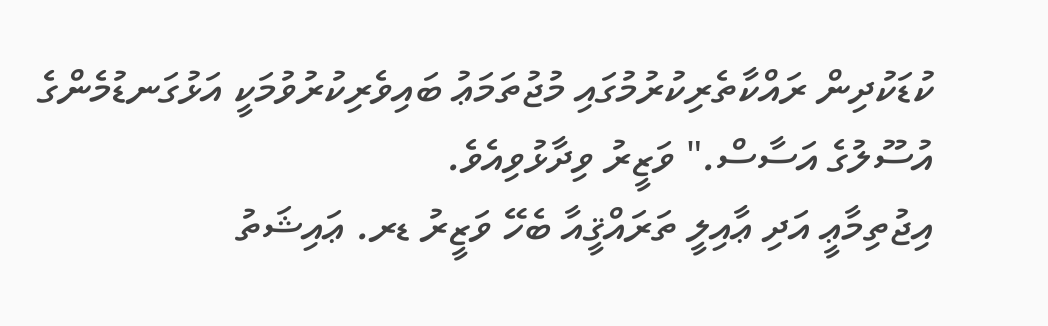ކުޑަކުދިން ރައްކާތެރިކުރުމުގައި މުޖުތަމަޢު ބައިވެރިކުރުވުމަކީ އަޅުގަނޑުމެންގެ އުސޫލުގެ އަސާސް." ވަޒީރު ވިދާޅުވިއެވެ.
އިޖުތިމާޢީ އަދި ޢާއިލީ ތަރައްޤީއާ ބެހޭ ވަޒީރު ޑރ. ޢައިޝަތު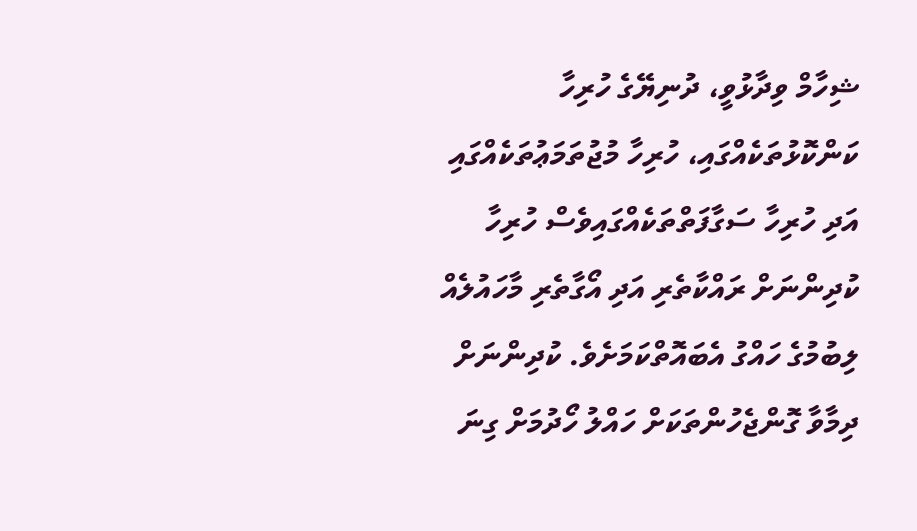ޝިހާމް ވިދާޅުވީ، ދުނިޔޭގެ ހުރިހާ ކަންކޮޅުތަކެއްގައި، ހުރިހާ މުޖުތަމަޢުތަކެއްގައި އަދި ހުރިހާ ސަގާފަތްތަކެއްގައިވެސް ހުރިހާ ކުދިންނަށް ރައްކާތެރި އަދި އޯގާތެރި މާހައުލެއް ލިބުމުގެ ހައްގު އެބައޮތްކަމަށެވެ. ކުދިންނަށް ދިމާވާ ގޮންޖެހުންތަކަށް ހައްލު ހޯދުމަށް ގިނަ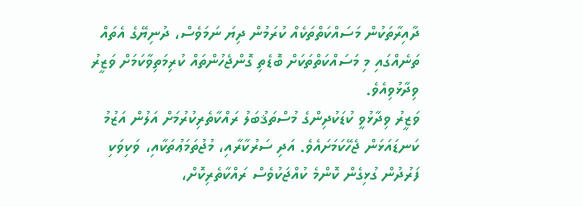ދާއިރާތަކުން މަސައްކަތްތަކެއް ކުރަމުން ދިޔަ ނަމަވެސް، ދުނިޔޭގެ އެތައް ތަނެއްގައި މި މަސައްކަތްތަކަށް ބޮޑެތި ގޮންޖެހުންތައް ކުރިމަތިވާކަމަށް ވަޒީރު ވިދާޅުވިއެވެ.
ވަޒީރު ވިދާޅުވީ ކުޑަކުދިންގެ މުސްތަޤުބަލު ރައްކާތެރިކުރުމަށް އަލުން އަޒުމު ކަނޑައަޅަން ޖެހޭކަމަށައެވެ. އަދި ސަރުކާރާއި، މުޖުތަމަޢުތަކާއި، ވަކިވަކި ފަރުދުން ގުޅިގެން ކޮންމެ ކުއްޖަކުވެސް ރައްކާތެރިކޮށް،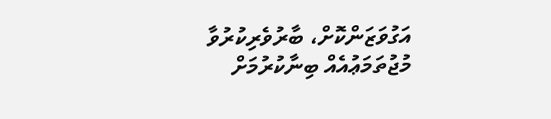އަގުވަޒަންކޮށް، ބާރުވެރިކުރުވާ މުޖުތަމަޢުއެއް ބިނާކުރުމަށް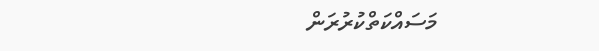މަސައްކަތްކުރުރަން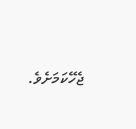ޖެހޭކަމަށެވެ.